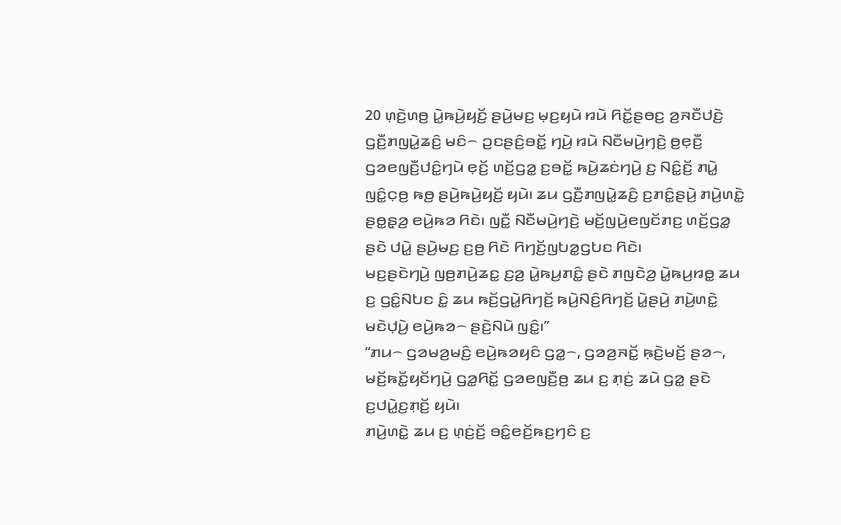20 ꤛ꤫ꤢꤧ꤬ꤛꤥ꤬ ꤣꤧ꤭ꤒꤣꤧ꤬ꤟꤢꤩ꤬ ꤔꤣꤧ꤬ꤗꤢ꤬ ꤗ꤫ꤢ꤬ꤟꤣꤧ ꤙꤣꤧ ꤖꤢꤩ꤭ꤔꤥꤢ꤬ ꤤ꤬ꤏꤢꤪꤓꤢꤧ꤬ ꤞꤢꤪ꤬ꤊꤜꤣꤧ꤭ꤘꤢꤨ꤬ ꤗꤢꤨ꤮ ꤑꤢꤔꤢꤨ꤬ꤋꤢꤩ꤭ ꤚꤣꤧ꤬ ꤙꤣꤧ ꤡꤢꤪꤗꤣꤧ꤬ꤚꤢꤧ꤬ ꤥ꤬ꤕ꤫ꤢꤪ꤬ ꤞꤤꤕꤜꤢꤪ꤬ꤓꤢꤨ꤭ꤚꤣꤧ ꤕ꤫ꤢꤩ꤬ ꤛꤢꤩ꤬ꤞꤤ꤭ ꤢ꤬ꤋꤢꤩ꤭ ꤒꤣꤧ꤬ꤘꤢꤦꤚꤣꤧ꤬ ꤢ꤬ ꤡꤢꤨ꤭ꤢꤩ꤬ ꤊꤣꤧ꤭ ꤜꤢꤨ꤭ꤍ꤫ꤥ꤬ ꤒꤥ꤬ ꤔꤣꤧ꤬ꤒꤣꤧ꤬ꤟꤢꤩ꤬ ꤟꤣꤧ꤯ ꤘꤣ ꤞꤢꤪ꤬ꤊꤜꤣꤧ꤭ꤘꤢꤨ꤬ ꤢ꤬ꤊꤢꤨ꤭ꤔꤣꤧ꤬ ꤊꤣꤧ꤬ꤛꤢꤧ꤭ ꤔꤥ꤭ꤔ꤫ꤤ꤬ ꤕꤣꤧ꤬ꤒꤤ ꤖꤢꤧ꤯ ꤜꤢꤪ꤭ ꤡꤢꤪꤗꤣꤧ꤬ꤚꤢꤧ꤬ ꤗꤢꤩ꤬ꤜꤣꤧ꤬ꤕꤜꤢꤩꤊꤢ꤬ ꤛꤢꤩ꤬ꤞꤤ꤭ ꤔꤢꤧ ꤓꤣꤧ꤭ ꤔꤣꤧ꤬ꤗꤢ꤬ ꤢ꤬ꤥ꤬ ꤖꤢꤧ ꤖꤚꤢꤩ꤬ꤜꤝꤤ꤭ꤞꤝꤢ ꤖꤢꤧ꤯
ꤗꤢ꤬ꤔꤢꤧꤚꤣꤧ꤬ ꤜꤥ꤬ꤊꤣꤧ꤬ꤘꤢ꤭ ꤢ꤬ꤤ꤬ ꤣꤧ꤭ꤒꤣ꤬ꤊꤢꤨ꤭ ꤔꤢꤧ ꤊꤜꤢꤧꤤ꤬ ꤣꤧ꤭ꤒꤣ꤬ꤙꤥ꤭ ꤘꤣ ꤢ꤬ ꤞꤢꤨ꤭ꤡꤝꤢ ꤢꤨ꤭ ꤘꤣ ꤒꤢꤩ꤬ꤞꤣꤧ꤭ꤖꤚꤢꤩ꤬ ꤒꤣꤧ꤬ꤡꤢꤨ꤬ꤖꤚꤢꤩ꤬ ꤣꤧ꤭ꤔꤣꤧ꤬ ꤊꤣꤧ꤬ꤛꤢꤧ꤭ ꤗꤢꤧꤓ꤫ꤣꤧ꤬ ꤕꤣꤧ꤬ꤒꤤ꤮ ꤔꤢꤧ꤬ꤡꤣꤧ ꤜꤢꤨ꤭꤯”
“ꤊꤣ꤮ ꤞꤤꤗꤤ꤬ꤗꤢꤨ꤬ ꤕꤣꤧ꤬ꤒꤤꤟꤢꤨ ꤞꤤ꤭꤮, ꤞꤤꤤ꤬ꤏꤢꤩ꤭ ꤒ꤫ꤢꤧ꤬ꤗꤢꤩ꤬ ꤔꤤ꤮, ꤗꤢꤩ꤬ꤒꤢꤩ꤭ꤟꤢꤩꤚꤣꤧ꤬ ꤞꤤ꤭ꤖꤢꤩ꤭ ꤞꤤꤕꤜꤢꤪ꤬ꤥ꤬ ꤘꤣ ꤢ꤬ ꤊ꤫ꤢꤦ꤬ ꤘꤣꤧ ꤞꤤ꤭ ꤔꤢꤧ ꤢ꤬ꤓꤣꤧ꤭ꤢ꤬ꤊ꤫ꤢꤩ꤬ ꤟꤣꤧ꤯
ꤊꤣꤧ꤬ꤛꤢꤧ꤭ ꤘꤣ ꤢ꤬ ꤛ꤫ꤢꤦ꤬ꤢꤩ꤬ ꤋꤢꤨ꤭ꤕꤢꤩ꤬ꤒꤢ꤬ꤚꤢꤨ ꤢ꤬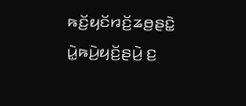ꤒꤢꤩ꤬ꤟꤢꤩꤙꤢꤩ꤬ꤘꤥ꤬ꤔꤢꤧ꤭ ꤣꤧ꤭ꤒꤣꤧ꤬ꤟꤢꤩ꤬ꤔꤣꤧ꤬ ꤢ꤬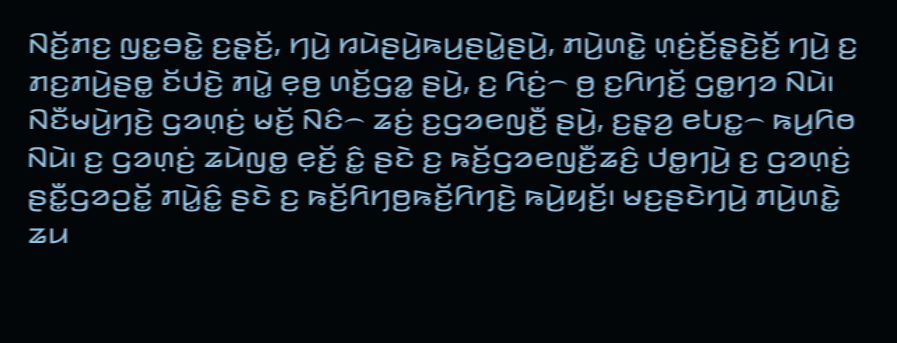ꤡꤢꤩ꤬ꤊꤢ꤬ ꤜꤢ꤭ꤋꤢꤧ꤭ ꤢ꤬ꤔ꤫ꤢꤩ꤬, ꤚꤣꤧ꤬ ꤙꤣꤧꤔꤣꤧ꤬ꤒꤣ꤬ꤔꤣꤧ꤭ꤔꤣꤧ꤬, ꤊꤣꤧ꤬ꤛꤢꤧ꤭ ꤛ꤫ꤢꤦ꤬ꤢꤩ꤬ꤔ꤫ꤢꤧ꤬ꤢꤩ꤬ ꤚꤣꤧ꤬ ꤢ꤬ ꤊꤢ꤬ꤊꤣꤧ꤬ꤔꤥ꤭ ꤢꤩꤓꤢꤧ꤬ ꤊꤣꤧ꤭ ꤕ꤫ꤥ꤬ ꤛꤢꤩ꤬ꤞꤤ꤭ ꤔꤣꤧ꤬, ꤢ꤬ ꤖꤢꤦ꤬꤮ ꤥ꤬ ꤢ꤬ꤖꤚꤢꤩ꤬ ꤞꤥ꤭ꤚꤤ ꤡꤣꤧ꤯
ꤡꤢꤪꤗꤣꤧ꤬ꤚꤢꤧ꤬ ꤞꤤꤛ꤫ꤢꤦ꤬ ꤗꤢꤩ꤬ ꤡꤢꤨ꤮ ꤘꤢꤦ꤬ ꤢ꤬ꤞꤤꤕꤜꤢꤪ꤬ ꤔꤣꤧ꤬, ꤢ꤬ꤔ꤫ꤤ꤬ ꤕꤝꤢ꤭꤮ ꤒꤣ꤬ꤖꤥ ꤡꤣꤧ꤯ ꤢ꤬ ꤞꤤꤛ꤫ꤢꤦ꤬ ꤘꤣꤧꤜꤥ꤭ ꤕ꤫ꤢꤩ꤬ ꤢꤨ꤭ ꤔꤢꤧ ꤢ꤬ ꤒꤢꤩ꤬ꤞꤤꤕꤜꤢꤪ꤬ꤘꤢꤨ꤬ ꤓꤥ꤭ꤚꤣꤧ꤬ ꤢ꤬ ꤞꤤꤛ꤫ꤢꤦ꤬ ꤔꤢꤪ꤭ꤞꤤꤑꤢꤩ꤭ ꤊꤣꤧ꤭ꤢꤨ꤭ ꤔꤢꤧ ꤢ꤬ ꤒꤢꤩ꤬ꤖꤚꤥ꤬ꤒꤢꤩ꤬ꤖꤚꤢꤧ꤬ ꤒꤣꤧ꤬ꤟꤢꤩ꤬꤯ ꤗꤢ꤬ꤔꤢꤧꤚꤣꤧ꤬ ꤊꤣꤧ꤬ꤛꤢꤧ꤭ ꤘꤣ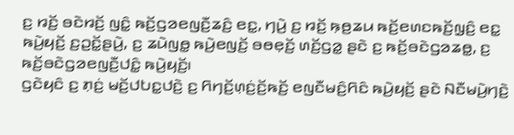ꤢ꤬ ꤙꤢꤩ꤬ ꤋꤢꤧꤙꤢꤩ꤬ ꤜꤢꤨ꤭ ꤒꤢꤩ꤬ꤞꤤꤕꤜꤢꤪ꤬ꤘꤢꤨ꤬ ꤕꤢ꤭, ꤚꤣꤧ꤬ ꤢ꤬ ꤙꤢꤩ꤬ ꤒ꤫ꤥ꤬ꤘꤣ ꤒꤢꤩ꤬ꤕꤛꤢꤒꤢꤩ꤬ꤜ꤫ꤢꤨ꤬ ꤕꤢ꤭ ꤒꤣꤧ꤬ꤟꤢꤩ꤬ ꤢ꤬ꤑꤢꤩ꤭ꤔꤣꤧ꤬, ꤢ꤬ ꤘꤣꤧꤜꤥ꤭ ꤒꤣꤧ꤬ꤕꤜꤢꤩ꤬ ꤋꤥꤕ꤫ꤢꤩ꤬ ꤛꤢꤩ꤬ꤞꤤ꤭ ꤔꤢꤧ ꤢ꤬ ꤒꤢꤩ꤬ꤋꤢꤧꤞꤤꤘꤥ꤭, ꤢ꤬ ꤒꤢꤩ꤬ꤋꤢꤧꤞꤤꤕꤜꤢꤪ꤬ꤓꤢꤨ꤭ ꤒꤣꤧ꤬ꤟꤢꤩ꤬꤯
ꤞꤢꤧꤟꤢꤨ ꤢ꤬ ꤊ꤫ꤢꤦ꤬ ꤗꤢꤩ꤬ꤓꤝꤢ꤭ꤓꤢꤧ꤬ ꤢ꤬ ꤖꤚꤢꤩ꤬ꤛ꤫ꤢꤦ꤬ꤢꤩ꤬ꤒꤢꤩ꤬ ꤕꤜꤢꤪꤗꤢꤨ꤬ꤖꤢꤨ ꤒꤣꤧ꤬ꤟꤢꤩ꤬ ꤔꤢꤧ ꤡꤢꤪꤗꤣꤧ꤬ꤚꤢꤧ꤬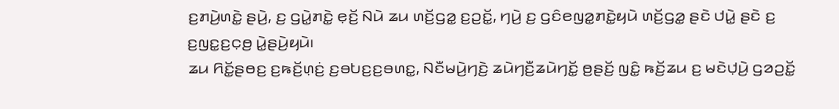ꤢ꤬ꤊꤣꤧ꤬ꤛꤢꤧ꤭ ꤔꤣꤧ꤬, ꤢ꤬ ꤞꤣꤧ꤭ꤊꤢꤧ꤭ ꤕ꤫ꤢꤩ꤬ ꤡꤣꤧ ꤘꤣ ꤛꤢꤩ꤬ꤞꤤ꤭ ꤢ꤬ꤑꤢꤩ꤭, ꤚꤣꤧ꤬ ꤢ꤬ ꤞꤢꤨꤕꤜꤤ꤭ꤊꤢꤧ꤭ꤟꤣꤧ ꤛꤢꤩ꤬ꤞꤤ꤭ ꤔꤢꤧ ꤓꤣꤧ꤭ ꤔꤢꤧ ꤢ꤬ ꤢ꤬ꤜꤢ꤭ꤢ꤬ꤍ꤫ꤥ꤬ ꤣꤧ꤭ꤔꤣꤧ꤬ꤟꤣꤧ꤯
ꤘꤣ ꤖꤢꤩ꤭ꤔꤥꤢ꤬ ꤢ꤬ꤒꤢꤩ꤬ꤛ꤫ꤢꤦ꤬ ꤢ꤬ꤋꤝꤢ꤬ꤢ꤬ꤋꤛꤢ꤭, ꤡꤢꤪꤗꤣꤧ꤬ꤚꤢꤧ꤬ ꤘꤣꤧꤚꤢꤪ꤬ꤘꤣꤧꤚꤢꤩ꤭ ꤥ꤬ꤔꤢꤩ꤬ ꤜꤢꤨ꤭ ꤒꤢꤩ꤬ꤘꤣ ꤢ꤬ ꤗꤢꤧꤓ꤫ꤣꤧ꤬ ꤞꤤꤑꤢꤩ꤭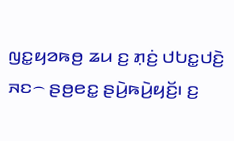ꤜꤢ꤭ꤟꤤꤒꤥ꤬ ꤘꤣ ꤢ꤬ ꤊ꤫ꤢꤦ꤬ ꤓꤝꤢ꤭ꤓꤢꤧ꤬ ꤏꤢ꤮ ꤔꤥ꤬ꤕꤢ꤭ ꤔꤣꤧ꤬ꤒꤣꤧ꤬ꤟꤢꤩ꤬꤯ ꤢ꤬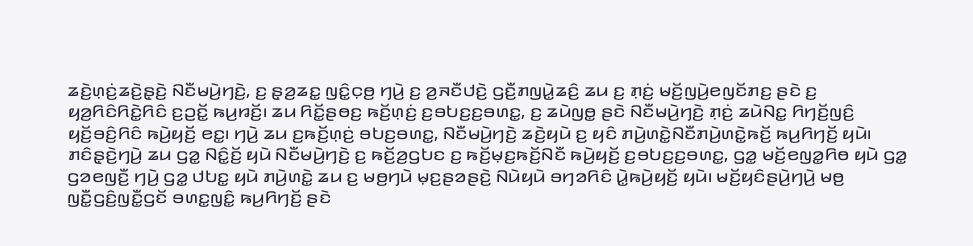ꤘꤢꤧ꤬ꤛ꤫ꤢꤦ꤬ꤘꤢꤧ꤬ꤔ꤫ꤢꤧ꤬ ꤡꤢꤪꤗꤣꤧ꤬ꤚꤢꤧ꤬, ꤢ꤬ ꤔ꤫ꤤ꤬ꤘꤢ꤭ ꤜꤢꤨ꤭ꤍ꤫ꤥ꤬ ꤚꤣꤧ꤬ ꤢ꤬ ꤤ꤬ꤏꤢꤪꤓꤢꤧ꤬ ꤞꤢꤪ꤬ꤊꤜꤣꤧ꤭ꤘꤢꤨ꤬ ꤘꤣ ꤢ꤬ ꤊ꤫ꤢꤦ꤬ ꤗꤢꤩ꤬ꤜꤣꤧ꤬ꤕꤜꤢꤩꤊꤢ꤬ ꤔꤢꤧ ꤢ꤬ ꤟꤤ꤬ꤖꤢꤨꤖꤢꤧ꤭ꤖꤢꤨ ꤢ꤬ꤑꤢꤩ꤭ ꤒꤣ꤬ꤙꤢꤩ꤬꤯ ꤘꤣ ꤖꤢꤩ꤭ꤔꤥꤢ꤬ ꤒꤢꤩ꤬ꤛ꤫ꤢꤦ꤬ ꤢ꤬ꤋꤝꤢ꤬ꤢ꤬ꤋꤛꤢ꤭, ꤢ꤬ ꤘꤣꤧꤜꤥ꤭ ꤔꤢꤧ ꤡꤢꤪꤗꤣꤧ꤬ꤚꤢꤧ꤬ ꤊ꤫ꤢꤦ꤬ ꤘꤣꤧꤡꤢ꤭ ꤖꤚꤢꤩ꤬ꤜꤢꤨ꤬ ꤟꤢꤩ꤬ꤋꤢꤨ꤬ꤖꤢꤨ ꤒꤣꤧ꤬ꤟꤢꤩ꤬ ꤕꤢ꤭꤯ ꤚꤣꤧ꤬ ꤘꤣ ꤢ꤬ꤒꤢꤩ꤬ꤛ꤫ꤢꤦ꤬ ꤋꤝꤢ꤬ꤋꤛꤢ꤭, ꤡꤢꤪꤗꤣꤧ꤬ꤚꤢꤧ꤬ ꤘꤢꤧ꤬ꤟꤣꤧ ꤢ꤬ ꤟꤢꤨ ꤊꤣꤧ꤬ꤛꤢꤧ꤭ꤡꤢꤪꤊꤣꤧ꤬ꤛꤢꤧ꤭ꤒꤢꤩ꤬ ꤒꤣ꤬ꤖꤚꤢꤩ꤬ ꤟꤣꤧ꤯
ꤊꤢꤨꤔ꤫ꤢꤧ꤬ꤚꤣꤧ꤬ ꤘꤣ ꤞꤤ꤭ ꤡꤢꤨ꤭ꤢꤩ꤬ ꤟꤣꤧ ꤡꤢꤪꤗꤣꤧ꤬ꤚꤢꤧ꤬ ꤢ꤬ ꤒꤢꤩ꤬ꤤ꤬ꤞꤝꤢ ꤢ꤬ ꤒꤢꤩ꤬ꤗ꤫ꤢ꤬ꤒꤢꤩ꤬ꤡꤢꤪ ꤒꤣꤧ꤬ꤟꤢꤩ꤬ ꤢ꤬ꤋꤝꤢ꤬ꤢ꤬ꤋꤛꤢ꤭, ꤞꤤ꤭ ꤗꤢꤩ꤬ꤕꤜꤤ꤭ꤖꤥ ꤟꤣꤧ ꤞꤤ꤭ ꤞꤤꤕꤜꤢꤪ꤬ ꤚꤣꤧ꤬ ꤞꤤ꤭ ꤓꤝꤢ꤭ ꤟꤣꤧ ꤊꤣꤧ꤬ꤛꤢꤧ꤭ ꤘꤣ ꤢ꤬ ꤗꤥ꤬ꤚꤣꤧ ꤗ꤫ꤢ꤬ꤔꤤꤔꤢꤧ꤬ ꤡꤣꤧꤟꤣꤧ ꤋꤚꤤꤖꤢꤨ ꤣꤧ꤭ꤒꤣꤧ꤬ꤟꤢꤩ꤬ ꤟꤣꤧ꤯ ꤗꤢꤩ꤬ꤟꤢꤨꤔꤣꤧ꤬ꤚꤣꤧ꤬ ꤗꤥ꤬ ꤜꤢꤪ꤭ꤞꤢꤨ꤬ꤜꤢꤪ꤭ꤞꤢꤩ ꤋꤛꤢ꤭ꤜꤢꤨ꤭ ꤒꤣ꤬ꤖꤚꤢꤩ꤬ ꤔꤢꤧ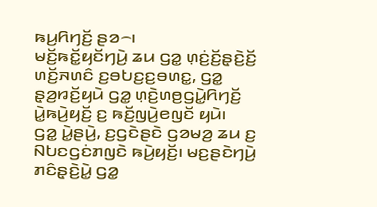ꤒꤣ꤬ꤖꤚꤢꤩ꤬ ꤔꤤ꤮꤯
ꤗꤢꤩ꤬ꤒꤢꤩ꤭ꤟꤢꤩꤚꤣꤧ꤬ ꤘꤣ ꤞꤤ꤭ ꤛ꤫ꤢꤦ꤬ꤢꤩ꤬ꤔ꤫ꤢꤧ꤬ꤢꤩ꤬ ꤛꤢꤩ꤬ꤏꤛꤢꤨ ꤢ꤬ꤋꤝꤢ꤬ꤢ꤬ꤋꤛꤢ꤭, ꤞꤤ꤭ ꤔ꤫ꤤ꤬ꤙꤢꤩ꤬ꤟꤣꤧ ꤞꤤ꤭ ꤛ꤫ꤢꤧ꤬ꤛꤥ꤬ꤞꤣꤧ꤭ꤖꤚꤢꤩ꤬ ꤣꤧ꤭ꤒꤣꤧ꤬ꤟꤢꤩ꤬ ꤢ꤬ ꤒꤢꤩ꤬ꤜꤣꤧ꤬ꤕꤜꤢꤩ ꤟꤣꤧ꤯
ꤞꤤ꤭ ꤣꤧ꤭ꤔꤣꤧ꤬, ꤢ꤬ꤞꤢꤧꤔꤢꤧ ꤞꤤꤗꤤ꤬ ꤘꤣ ꤢ꤬ ꤡꤝꤢꤞꤢꤦꤊꤜꤢꤧ ꤒꤣꤧ꤬ꤟꤢꤩ꤬꤯ ꤗꤢ꤬ꤔꤢꤧꤚꤣꤧ꤬ ꤊꤢꤨꤔ꤫ꤢꤧ꤬ꤣꤧ꤭ ꤞꤤ꤭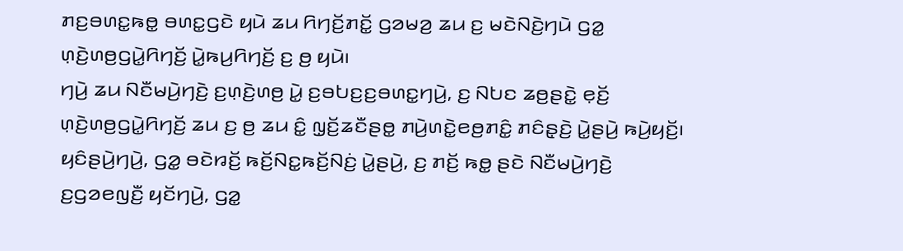ꤊꤢ꤬ꤋꤛꤢ꤭ꤒꤥ꤭ ꤋꤛꤢ꤭ꤞꤢꤧ ꤟꤣꤧ ꤘꤣ ꤖꤚꤢꤩ꤬ꤊꤢꤩ꤭ ꤞꤤꤗꤤ꤬ ꤘꤣ ꤢ꤬ ꤗꤢꤧꤡꤢꤧ꤬ꤚꤣꤧ ꤞꤤ꤭ ꤛ꤫ꤢꤧ꤬ꤛꤥ꤬ꤞꤣꤧ꤭ꤖꤚꤢꤩ꤬ ꤣꤧ꤭ꤒꤣ꤬ꤖꤚꤢꤩ꤬ ꤢ꤬ ꤥ꤬ ꤟꤣꤧ꤯
ꤚꤣꤧ꤬ ꤘꤣ ꤡꤢꤪꤗꤣꤧ꤬ꤚꤢꤧ꤬ ꤢ꤬ꤛ꤫ꤢꤧ꤬ꤛꤥ꤬ ꤣꤧ꤭ ꤢ꤬ꤋꤝꤢ꤬ꤢ꤬ꤋꤛꤢ꤭ꤚꤣꤧ꤬, ꤢ꤬ ꤡꤝꤢ ꤘꤥ꤬ꤔꤢꤧ꤭ ꤕ꤫ꤢꤩ꤬ ꤛ꤫ꤢꤧ꤬ꤛꤥ꤬ꤞꤣꤧ꤭ꤖꤚꤢꤩ꤬ ꤘꤣ ꤢ꤬ ꤥ꤬ ꤘꤣ ꤢꤨ꤭ ꤜ꤫ꤢꤩ꤬ꤘꤢꤪꤔꤥ꤭ ꤊꤣꤧ꤬ꤛꤢꤧ꤭ꤕꤥ꤬ꤊꤢꤨ꤭ ꤊꤢꤨꤔ꤫ꤢꤧ꤬ ꤣꤧ꤭ꤔꤣꤧ꤬ ꤒꤣꤧ꤬ꤟꤢꤩ꤬꤯
ꤟꤢꤨꤔꤣꤧ꤬ꤚꤣꤧ꤬, ꤞꤤ꤭ ꤋꤢꤧꤙꤢꤩ꤬ ꤒꤢꤩ꤬ꤡꤢ꤭ꤒꤢꤩ꤬ꤡꤢꤦ꤬ ꤣꤧ꤭ꤔꤣꤧ꤬, ꤢ꤬ ꤊꤢꤩ꤬ ꤒꤥ꤭ ꤔꤢꤧ ꤡꤢꤪꤗꤣꤧ꤬ꤚꤢꤧ꤬ ꤢ꤬ꤞꤤꤕꤜꤢꤪ꤬ ꤟꤢꤩꤚꤣꤧ꤬, ꤞꤤ꤭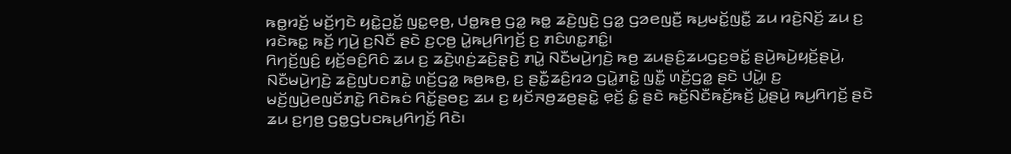ꤒꤥ꤭ꤙꤢꤩ꤬ ꤗꤢꤩ꤬ꤚꤢꤧ ꤟꤢꤧ꤭ꤑꤢꤩ꤭ ꤜꤢ꤭ꤕ꤫ꤥ꤬, ꤓꤥ꤭ꤒꤥ꤬ ꤞꤤ꤭ ꤒꤥ꤭ ꤘꤢꤧ꤬ꤜꤢꤧ꤬ ꤞꤤ꤭ ꤞꤤꤕꤜꤢꤪ꤬ ꤒꤣ꤬ꤗꤢꤩ꤭ꤜꤢꤪ꤭ ꤘꤣ ꤙꤢꤧ꤬ꤡꤢꤩ꤬ ꤘꤣ ꤢ꤬ ꤙꤢꤧꤒꤢ꤭ ꤒꤢꤩ꤬ ꤚꤣꤧ꤬ ꤢ꤬ꤡꤢꤪ ꤔꤢꤧ ꤢ꤬ꤍ꤫ꤥ꤬ ꤣꤧ꤭ꤒꤣ꤬ꤖꤚꤢꤩ꤬ ꤢ꤬ ꤊꤢꤨꤛꤢ꤭ꤊꤢꤨ꤭꤯
ꤖꤚꤢꤩ꤬ꤜꤢꤨ꤬ ꤟꤢꤩ꤬ꤋꤢꤨ꤬ꤖꤢꤨ ꤘꤣ ꤢ꤬ ꤘꤢꤧ꤬ꤛ꤫ꤢꤦ꤬ꤘꤢꤧ꤬ꤔ꤫ꤢꤧ꤬ ꤊꤣꤧ꤭ ꤡꤢꤪꤗꤣꤧ꤬ꤚꤢꤧ꤬ ꤒꤥ꤬ ꤘꤣꤔꤢꤨ꤬ꤘꤣꤞꤢ꤬ꤋꤢꤩ꤭ ꤔꤣꤧ꤬ꤒꤣꤧ꤬ꤟꤢꤩ꤬ꤔꤣꤧ꤬, ꤡꤢꤪꤗꤣꤧ꤬ꤚꤢꤧ꤬ ꤘꤢꤧ꤬ꤜꤝꤢꤊꤢꤧ꤭ ꤛꤢꤩ꤬ꤞꤤ꤭ ꤒꤥ꤬ꤒꤥ꤬, ꤢ꤬ ꤔꤢꤪ꤭ꤘꤢꤨ꤬ꤙꤤ ꤞꤣꤧ꤭ꤊꤢꤧ꤭ ꤜꤢꤪ꤭ ꤛꤢꤩ꤬ꤞꤤ꤭ ꤔꤢꤧ ꤓꤣꤧ꤭꤯ ꤢ꤬ ꤗꤢꤩ꤬ꤜꤣꤧ꤬ꤕꤜꤢꤩꤊꤢꤧ꤭ ꤖꤢꤧꤒꤢꤦ ꤖꤢꤩ꤭ꤔꤥꤢ꤬ ꤘꤣ ꤢ꤬ ꤟꤢꤩꤏꤥ꤬ꤘꤥ꤬ꤔꤢꤧ꤭ ꤕ꤫ꤢꤩ꤬ ꤢꤨ꤭ ꤔꤢꤧ ꤒꤢꤩ꤬ꤡꤢꤪꤒꤢꤩ꤬ꤒꤢꤩ꤬ ꤣꤧ꤭ꤔꤣꤧ꤬ ꤒꤣ꤬ꤖꤚꤢꤩ꤬ ꤔꤢꤧ ꤘꤣ ꤢ꤬ꤚꤥ꤬ ꤞꤥ꤭ꤞꤝꤢꤒꤣ꤬ꤖꤚꤢꤩ꤬ ꤖꤢꤧ꤯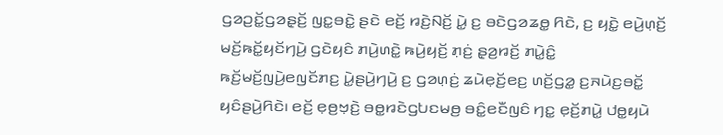ꤞꤤꤑꤢꤩ꤭ꤞꤤꤔ꤫ꤢꤩ꤬ ꤜꤢ꤭ꤋꤢꤧ꤭ ꤔꤢꤧ ꤕꤢꤩ꤬ ꤙꤢꤧ꤬ꤡꤢꤩ꤬ ꤣꤧ꤭ ꤢ꤬ ꤋꤢꤧꤞꤤꤘꤥ꤭ ꤖꤢꤧ, ꤢ꤬ ꤟꤢꤧ꤭ ꤕꤣꤧ꤬ꤛ꤫ꤢꤩ꤬ ꤗꤢꤩ꤬ꤒꤢꤩ꤭ꤟꤢꤩꤚꤣꤧ꤬ ꤞꤢꤧꤟꤢꤨ ꤊꤣꤧ꤬ꤛꤢꤧ꤭ ꤒꤣꤧ꤬ꤟꤢꤩ꤬ ꤊ꤫ꤢꤦ꤬ ꤔ꤫ꤤ꤬ꤙꤢꤩ꤬ ꤊꤣꤧ꤭ꤢꤨ꤭ ꤒꤢꤩ꤬ꤗꤢꤩ꤬ꤜꤣꤧ꤬ꤕꤜꤢꤩꤊꤢ꤬ ꤣꤧ꤭ꤔꤣꤧ꤬ꤚꤣꤧ꤬ ꤢ꤬ ꤞꤤꤛ꤫ꤢꤦ꤬ ꤘꤣꤧꤕ꤫ꤢꤩ꤬ꤕꤢ꤬ ꤛꤢꤩ꤬ꤞꤤ꤭ ꤢ꤬ꤏꤣꤧꤢ꤬ꤋꤢꤩ꤭ ꤟꤢꤨꤔꤣꤧ꤬ꤖꤢꤧ꤯ ꤕꤢꤩ꤬ ꤕ꤫ꤥ꤬ꤠ꤫ꤢꤧ꤬ ꤋꤥ꤭ꤙꤢꤧꤞꤝꤢꤗꤥ꤬ ꤋꤢꤨ꤭ꤕꤢꤪꤜꤢꤨ ꤚꤢ꤭ ꤕ꤫ꤢꤩ꤬ꤊꤣꤧ꤭ ꤓꤥ꤭ꤟꤣꤧ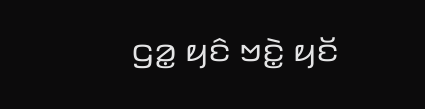ꤞꤤ꤭ ꤟꤢꤨ ꤠꤢꤧ꤭ ꤟꤢꤩ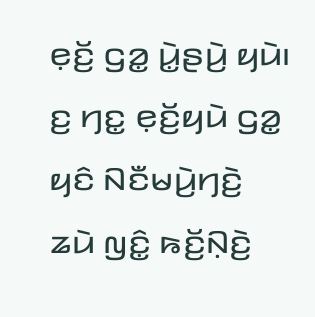ꤕ꤫ꤢꤩ꤬ ꤞꤤ꤭ ꤣꤧ꤭ꤔꤣꤧ꤬ ꤟꤣꤧ꤯ ꤢ꤬ ꤚꤢ꤭ ꤕ꤫ꤢꤩ꤬ꤟꤣꤧ ꤞꤤ꤭ ꤟꤢꤨ ꤡꤢꤪꤗꤣꤧ꤬ꤚꤢꤧ꤬ ꤘꤣꤧ ꤜꤢꤨ꤭ ꤒꤢꤩ꤬ꤡ꤫ꤢꤧ꤬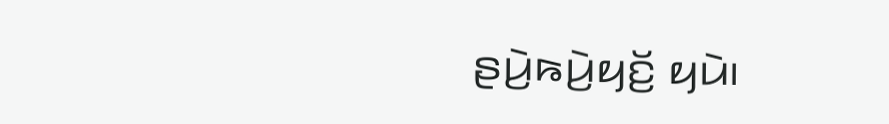ꤔꤣꤧ꤬ꤒꤣꤧ꤬ꤟꤢꤩ꤬ ꤟꤣꤧ꤯